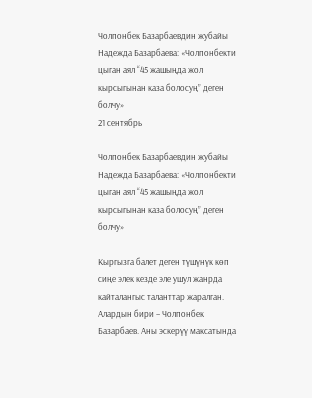Чолпонбек Базарбаевдин жубайы Надежда Базарбаева: «Чолпонбекти цыган аял “45 жашыңда жол кырсыгынан каза болосуң” деген болчу»
21 сентябрь

Чолпонбек Базарбаевдин жубайы Надежда Базарбаева: «Чолпонбекти цыган аял “45 жашыңда жол кырсыгынан каза болосуң” деген болчу»

Кыргызга балет деген түшүнүк көп сиңе элек кезде эле ушул жанрда кайталангыс таланттар жаралган. Алардын бири – Чолпонбек Базарбаев. Аны эскерүү максатында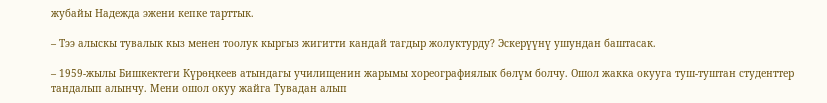жубайы Надежда эжени кепке тарттык.

– Тээ алыскы тувалык кыз менен тоолук кыргыз жигитти кандай тагдыр жолуктурду? Эскерүүнү ушундан баштасак.

– 1959-жылы Бишкектеги Күрөңкеев атындагы училищенин жарымы хореографиялык бөлүм болчу. Ошол жакка окууга туш-туштан студенттер тандалып алынчу. Мени ошол окуу жайга Тувадан алып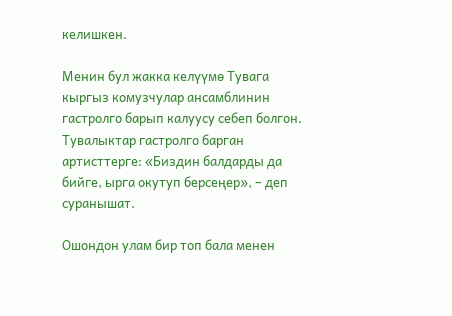келишкен.

Менин бул жакка келүүмө Тувага кыргыз комузчулар ансамблинин гастролго барып калуусу себеп болгон. Тувалыктар гастролго барган артисттерге: «Биздин балдарды да бийге, ырга окутуп берсеңер», – деп суранышат.

Ошондон улам бир топ бала менен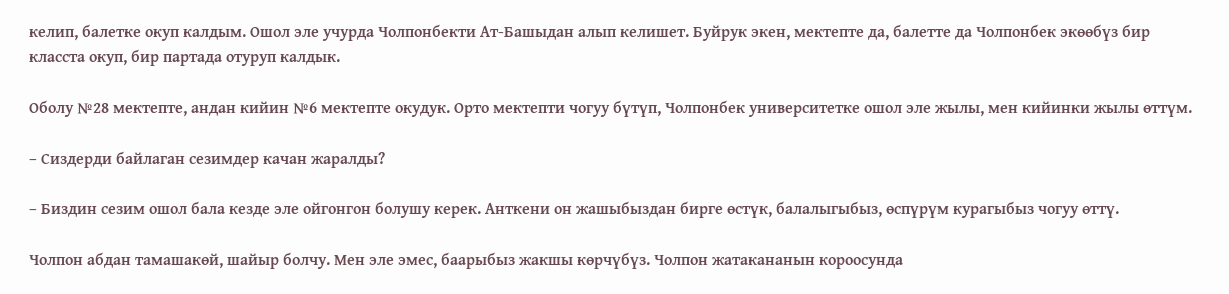келип, балетке окуп калдым. Ошол эле учурда Чолпонбекти Ат-Башыдан алып келишет. Буйрук экен, мектепте да, балетте да Чолпонбек экөөбүз бир класста окуп, бир партада отуруп калдык.

Оболу №28 мектепте, андан кийин №6 мектепте окудук. Орто мектепти чогуу бүтүп, Чолпонбек университетке ошол эле жылы, мен кийинки жылы өттүм.

– Сиздерди байлаган сезимдер качан жаралды?

– Биздин сезим ошол бала кезде эле ойгонгон болушу керек. Анткени он жашыбыздан бирге өстүк, балалыгыбыз, өспүрүм курагыбыз чогуу өттү.

Чолпон абдан тамашакөй, шайыр болчу. Мен эле эмес, баарыбыз жакшы көрчүбүз. Чолпон жатакананын короосунда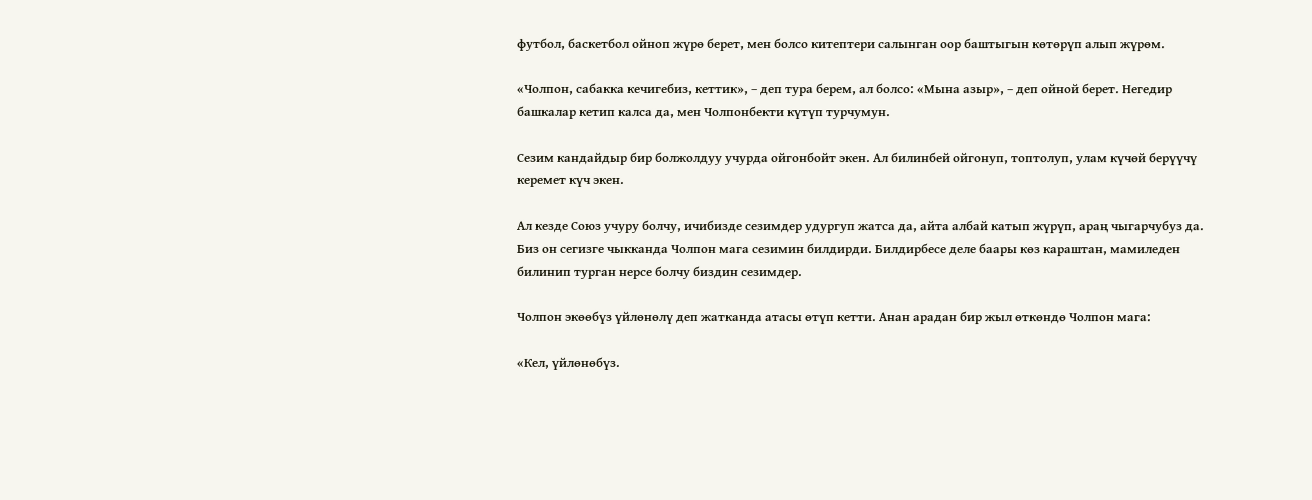футбол, баскетбол ойноп жүрө берет, мен болсо китептери салынган оор баштыгын көтөрүп алып жүрөм.

«Чолпон, сабакка кечигебиз, кеттик», – деп тура берем, ал болсо: «Мына азыр», – деп ойной берет. Негедир башкалар кетип калса да, мен Чолпонбекти күтүп турчумун.

Сезим кандайдыр бир болжолдуу учурда ойгонбойт экен. Ал билинбей ойгонуп, топтолуп, улам күчөй берүүчү керемет күч экен.

Ал кезде Союз учуру болчу, ичибизде сезимдер удургуп жатса да, айта албай катып жүрүп, араң чыгарчубуз да. Биз он сегизге чыкканда Чолпон мага сезимин билдирди. Билдирбесе деле баары көз караштан, мамиледен билинип турган нерсе болчу биздин сезимдер.

Чолпон экөөбүз үйлөнөлү деп жатканда атасы өтүп кетти. Анан арадан бир жыл өткөндө Чолпон мага:

«Кел, үйлөнөбүз.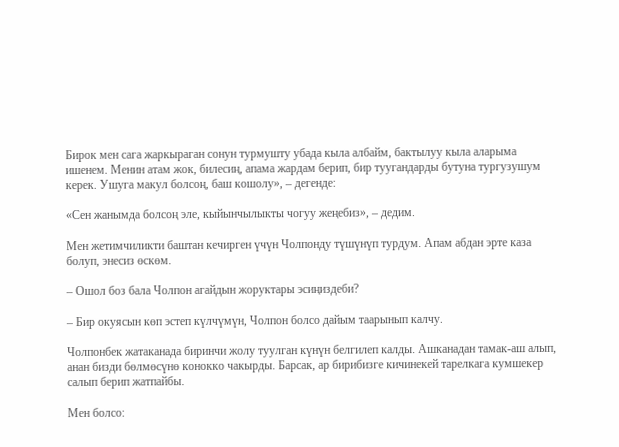Бирок мен сага жаркыраган сонун турмушту убада кыла албайм, бактылуу кыла аларыма ишенем. Менин атам жок, билесиң, апама жардам берип, бир туугандарды бутуна тургузушум керек. Ушуга макул болсоң, баш кошолу», – дегенде:

«Сен жанымда болсоң эле, кыйынчылыкты чогуу жеңебиз», – дедим.

Мен жетимчиликти баштан кечирген үчүн Чолпонду түшүнүп турдум. Апам абдан эрте каза болуп, энесиз өскөм.

– Ошол боз бала Чолпон агайдын жоруктары эсиңиздеби?

– Бир окуясын көп эстеп күлчүмүн, Чолпон болсо дайым таарынып калчу.

Чолпонбек жатаканада биринчи жолу туулган күнүн белгилеп калды. Ашканадан тамак-аш алып, анан бизди бөлмөсүнө конокко чакырды. Барсак, ар бирибизге кичинекей тарелкага кумшекер салып берип жатпайбы.

Мен болсо: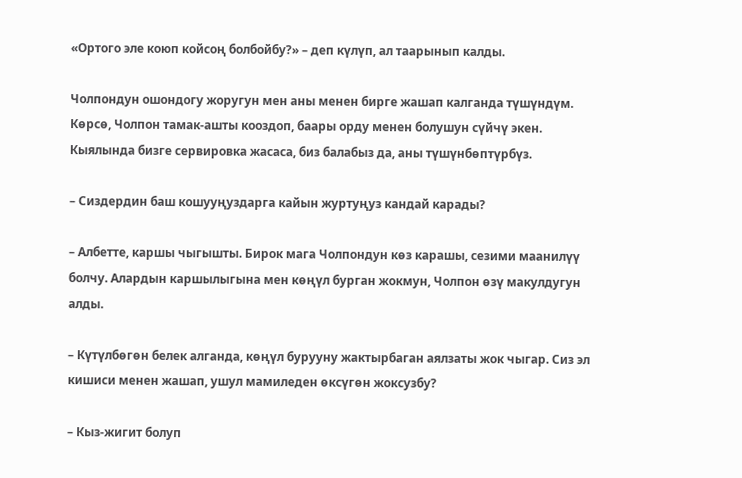«Ортого эле коюп койсоң болбойбу?» – деп күлүп, ал таарынып калды.

Чолпондун ошондогу жоругун мен аны менен бирге жашап калганда түшүндүм. Көрсө, Чолпон тамак-ашты кооздоп, баары орду менен болушун сүйчү экен. Кыялында бизге сервировка жасаса, биз балабыз да, аны түшүнбөптүрбүз.

– Сиздердин баш кошууңуздарга кайын журтуңуз кандай карады?

– Албетте, каршы чыгышты. Бирок мага Чолпондун көз карашы, сезими маанилүү болчу. Алардын каршылыгына мен көңүл бурган жокмун, Чолпон өзү макулдугун алды.

– Күтүлбөгөн белек алганда, көңүл бурууну жактырбаган аялзаты жок чыгар. Сиз эл кишиси менен жашап, ушул мамиледен өксүгөн жоксузбу?

– Кыз-жигит болуп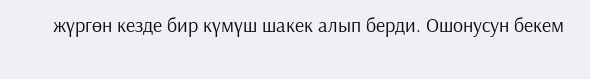жүргөн кезде бир күмүш шакек алып берди. Ошонусун бекем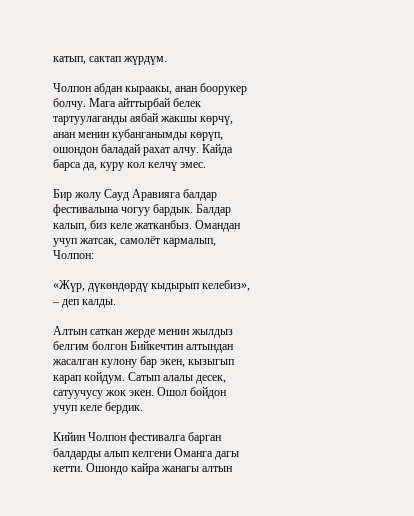катып, сактап жүрдүм.

Чолпон абдан кыраакы, анан боорукер болчу. Мага айттырбай белек тартуулаганды аябай жакшы көрчү, анан менин кубанганымды көрүп, ошондон баладай рахат алчу. Кайда барса да, куру кол келчү эмес.

Бир жолу Сауд Аравияга балдар фестивалына чогуу бардык. Балдар калып, биз келе жатканбыз. Омандан учуп жатсак, самолёт кармалып, Чолпон:

«Жүр, дүкөндөрдү кыдырып келебиз», – деп калды.

Алтын саткан жерде менин жылдыз белгим болгон Бийкечтин алтындан жасалган кулону бар экен, кызыгып карап койдум. Сатып алалы десек, сатуучусу жок экен. Ошол бойдон учуп келе бердик.

Кийин Чолпон фестивалга барган балдарды алып келгени Оманга дагы кетти. Ошондо кайра жанагы алтын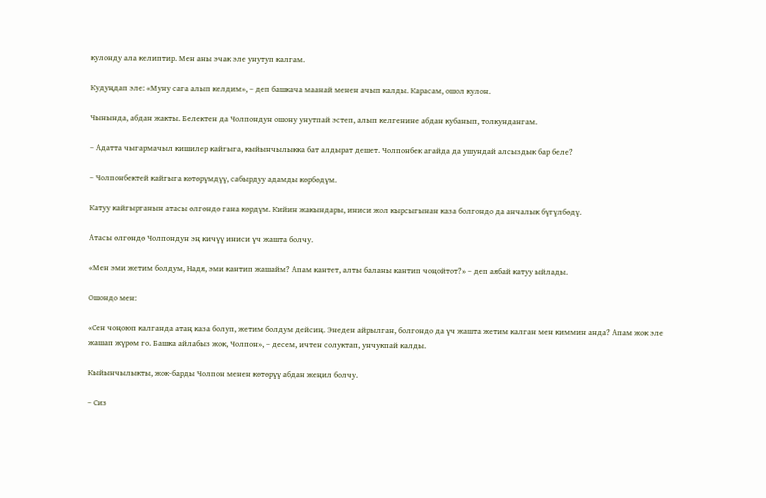кулонду ала келиптир. Мен аны эчак эле унутуп калгам.

Кудуңдап эле: «Муну сага алып келдим», – деп башкача маанай менен ачып калды. Карасам, ошол кулон.

Чынында, абдан жакты. Белектен да Чолпондун ошону унутпай эстеп, алып келгенине абдан кубанып, толкундангам.

– Адатта чыгармачыл кишилер кайгыга, кыйынчылыкка бат алдырат дешет. Чолпонбек агайда да ушундай алсыздык бар беле?

– Чолпонбектей кайгыга көтөрүмдүү, сабырдуу адамды көрбөдүм.

Катуу кайгырганын атасы өлгөндө гана көрдүм. Кийин жакындары, иниси жол кырсыгынан каза болгондо да анчалык бүгүлбөдү.

Атасы өлгөндө Чолпондун эң кичүү иниси үч жашта болчу.

«Мен эми жетим болдум, Надя, эми кантип жашайм? Апам кантет, алты баланы кантип чоңойтот?» – деп аябай катуу ыйлады.

Ошондо мен:

«Сен чоңоюп калганда атаң каза болуп, жетим болдум дейсиң. Энеден айрылган, болгондо да үч жашта жетим калган мен киммин анда? Апам жок эле жашап жүрөм го. Башка айлабыз жок, Чолпон», – десем, ичтен солуктап, унчукпай калды.

Кыйынчылыкты, жок-барды Чолпон менен көтөрүү абдан жеңил болчу.

– Сиз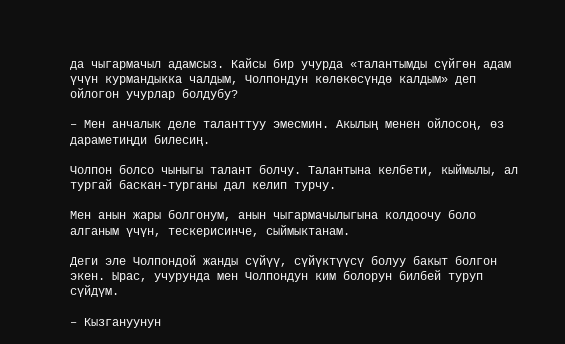да чыгармачыл адамсыз. Кайсы бир учурда «талантымды сүйгөн адам үчүн курмандыкка чалдым, Чолпондун көлөкөсүндө калдым» деп ойлогон учурлар болдубу?

– Мен анчалык деле таланттуу эмесмин. Акылың менен ойлосоң, өз дараметиңди билесиң.

Чолпон болсо чыныгы талант болчу. Талантына келбети, кыймылы, ал тургай баскан-турганы дал келип турчу.

Мен анын жары болгонум, анын чыгармачылыгына колдоочу боло алганым үчүн, тескерисинче, сыймыктанам.

Деги эле Чолпондой жанды сүйүү, сүйүктүүсү болуу бакыт болгон экен. Ырас, учурунда мен Чолпондун ким болорун билбей туруп сүйдүм.

– Кызгануунун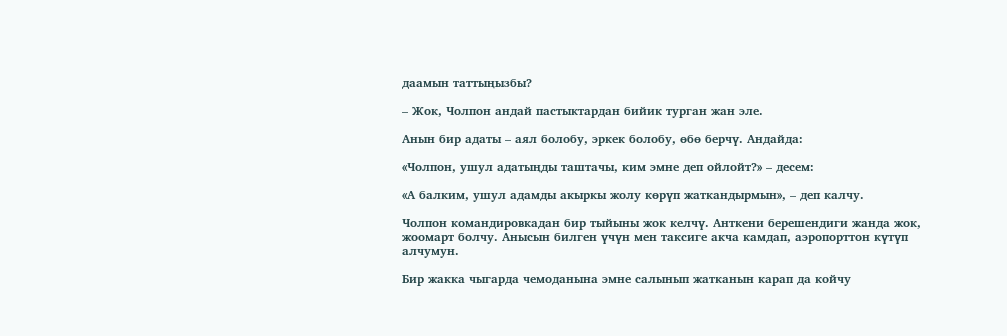даамын таттыңызбы?

– Жок, Чолпон андай пастыктардан бийик турган жан эле.

Анын бир адаты – аял болобу, эркек болобу, өбө берчү. Андайда:

«Чолпон, ушул адатыңды таштачы, ким эмне деп ойлойт?» – десем:

«А балким, ушул адамды акыркы жолу көрүп жаткандырмын», – деп калчу.

Чолпон командировкадан бир тыйыны жок келчү. Анткени берешендиги жанда жок, жоомарт болчу. Анысын билген үчүн мен таксиге акча камдап, аэропорттон күтүп алчумун.

Бир жакка чыгарда чемоданына эмне салынып жатканын карап да койчу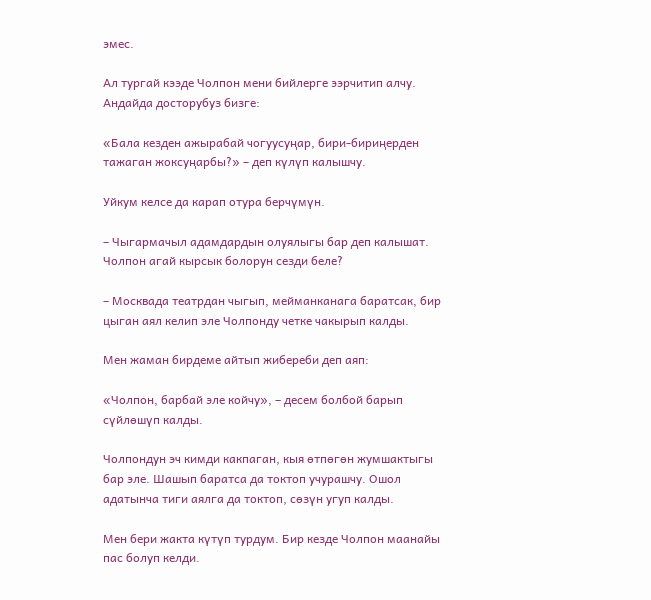эмес.

Ал тургай кээде Чолпон мени бийлерге ээрчитип алчу. Андайда досторубуз бизге:

«Бала кезден ажырабай чогуусуңар, бири-бириңерден тажаган жоксуңарбы?» – деп күлүп калышчу.

Уйкум келсе да карап отура берчүмүн.

– Чыгармачыл адамдардын олуялыгы бар деп калышат. Чолпон агай кырсык болорун сезди беле?

– Москвада театрдан чыгып, мейманканага баратсак, бир цыган аял келип эле Чолпонду четке чакырып калды.

Мен жаман бирдеме айтып жибереби деп аяп:

«Чолпон, барбай эле койчу», – десем болбой барып сүйлөшүп калды.

Чолпондун эч кимди какпаган, кыя өтпөгөн жумшактыгы бар эле. Шашып баратса да токтоп учурашчу. Ошол адатынча тиги аялга да токтоп, сөзүн угуп калды.

Мен бери жакта күтүп турдум. Бир кезде Чолпон маанайы пас болуп келди.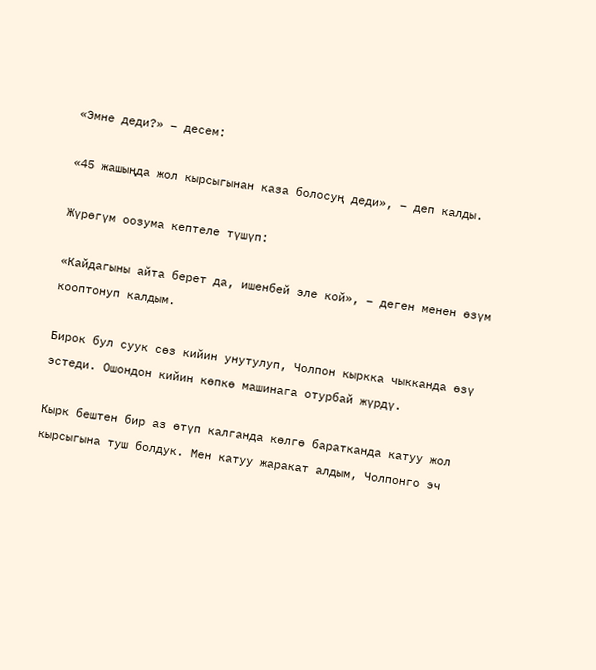«Эмне деди?» – десем:

«45 жашыңда жол кырсыгынан каза болосуң деди», – деп калды.

Жүрөгүм оозума кептеле түшүп:

«Кайдагыны айта берет да, ишенбей эле кой», – деген менен өзүм кооптонуп калдым.

Бирок бул суук сөз кийин унутулуп, Чолпон кыркка чыкканда өзү эстеди. Ошондон кийин көпкө машинага отурбай жүрдү.

Кырк бештен бир аз өтүп калганда көлгө баратканда катуу жол кырсыгына туш болдук. Мен катуу жаракат алдым, Чолпонго эч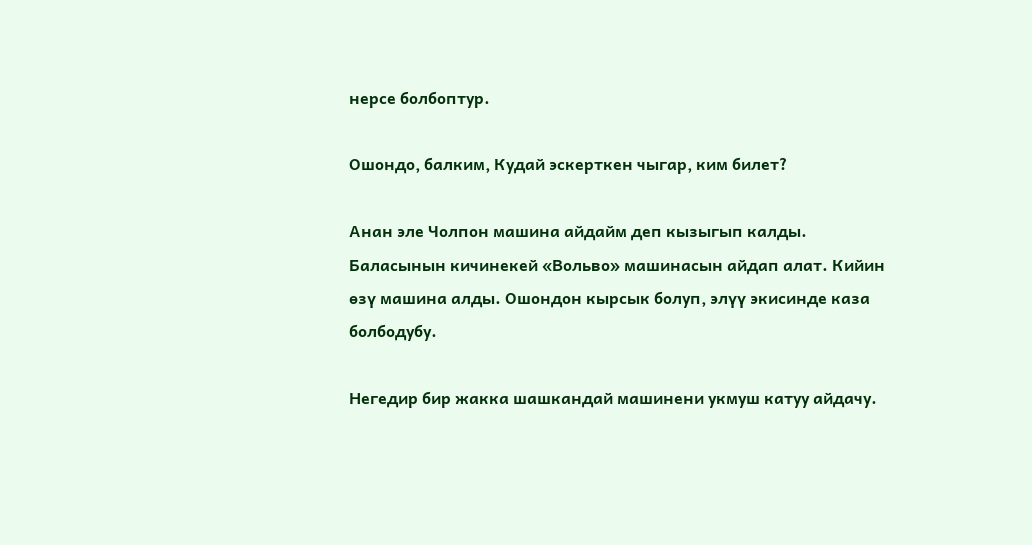нерсе болбоптур.

Ошондо, балким, Кудай эскерткен чыгар, ким билет?

Анан эле Чолпон машина айдайм деп кызыгып калды. Баласынын кичинекей «Вольво» машинасын айдап алат. Кийин өзү машина алды. Ошондон кырсык болуп, элүү экисинде каза болбодубу.

Негедир бир жакка шашкандай машинени укмуш катуу айдачу.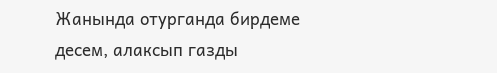Жанында отурганда бирдеме десем, алаксып газды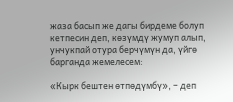жаза басып же дагы бирдеме болуп кетпесин деп, көзүмдү жумуп алып, унчукпай отура берчүмүн да, үйгө барганда жемелесем:

«Кырк бештен өтпөдүмбү», – деп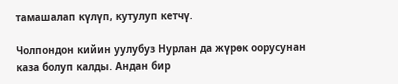тамашалап күлүп, кутулуп кетчү.

Чолпондон кийин уулубуз Нурлан да жүрөк оорусунан каза болуп калды. Андан бир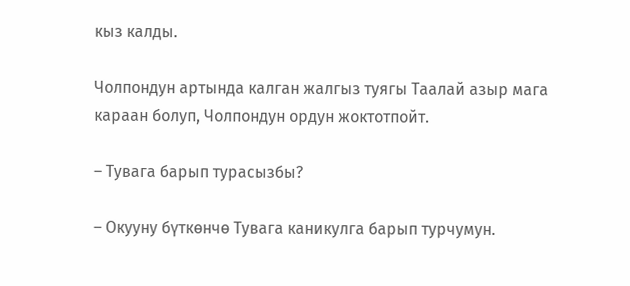кыз калды.

Чолпондун артында калган жалгыз туягы Таалай азыр мага караан болуп, Чолпондун ордун жоктотпойт.

– Тувага барып турасызбы?

– Окууну бүткөнчө Тувага каникулга барып турчумун.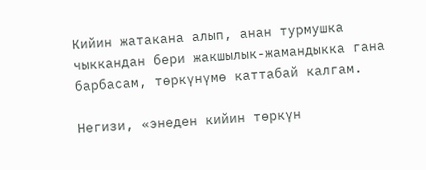Кийин жатакана алып, анан турмушка чыккандан бери жакшылык-жамандыкка гана барбасам, төркүнүмө каттабай калгам.

Негизи, «энеден кийин төркүн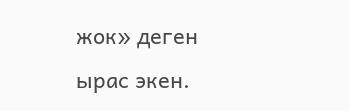жок» деген ырас экен.